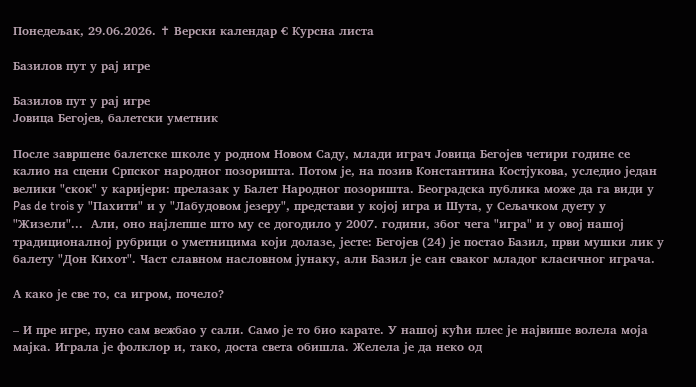Понедељак, 29.06.2026. ✝ Верски календар € Курсна листа

Базилов пут у рај игре

Базилов пут у рај игре
Јовица Бегојев, балетски уметник

После завршене балетске школе у родном Новом Саду, млади играч Јовица Бегојев четири године се калио на сцени Српског народног позоришта. Потом је, на позив Константина Костјукова, уследио један велики "скок" у каријери: прелазак у Балет Народног позоришта. Београдска публика може да га види у Pas de trois у "Пахити" и у "Лабудовом језеру", представи у којој игра и Шута, у Сељачком дуету у "Жизели"...  Али, оно најлепше што му се догодило у 2007. години, због чега "игра" и у овој нашој традиционалној рубрици о уметницима који долазе, јесте: Бегојев (24) је постао Базил, први мушки лик у балету "Дон Кихот". Част славном насловном јунаку, али Базил је сан сваког младог класичног играча.

А како је све то, са игром, почело?

– И пре игре, пуно сам вежбао у сали. Само је то био карате. У нашој кући плес је највише волела моја мајка. Играла је фолклор и, тако, доста света обишла. Желела је да неко од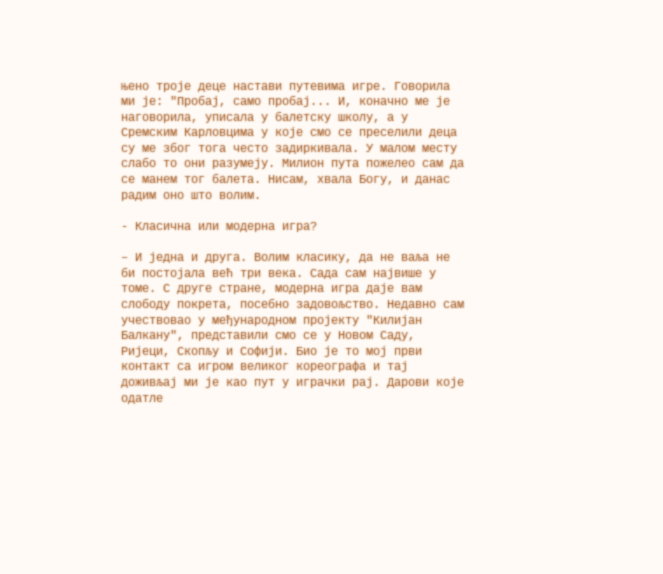њенo троје деце настави путевима игре. Говорила ми је: "Пробај, само пробај... И, коначно ме је наговорила, уписала у балетску школу, а у Сремским Карловцима у које смо се преселили деца су ме због тога често задиркивала. У малом месту слабо то они разумеју. Милион пута пожелео сам да се манем тог балета. Нисам, хвала Богу, и данас радим оно што волим.

- Класична или модерна игра?

– И једна и друга. Волим класику, да не ваља не би постојала већ три века. Сада сам највише у томе. С друге стране, модерна игра даје вам слободу покрета, посебно задовољство. Недавно сам учествовао у међународном пројекту "Килијан Балкану", представили смо се у Новом Саду, Ријеци, Скопљу и Софији. Био је то мој први контакт са игром великог кореографа и тај доживљај ми је као пут у играчки рај. Дарови које одатле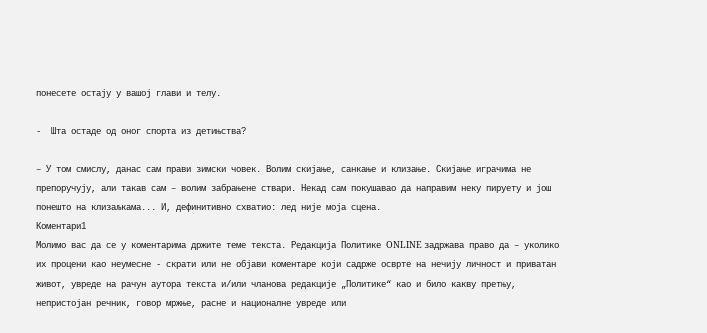понесете остају у вашој глави и телу.

-  Шта остаде од оног спорта из детињства?

– У том смислу, данас сам прави зимски човек. Волим скијање, санкање и клизање. Скијање играчима не препоручују, али такав сам – волим забрањене ствари. Некад сам покушавао да направим неку пируету и још понешто на клизаљкама... И, дефинитивно схватио: лед није моја сцена.
Коментари1
Молимо вас да се у коментарима држите теме текста. Редакција Политике ONLINE задржава право да – уколико их процени као неумесне - скрати или не објави коментаре који садрже осврте на нечију личност и приватан живот, увреде на рачун аутора текста и/или чланова редакције „Политике“ као и било какву претњу, непристојан речник, говор мржње, расне и националне увреде или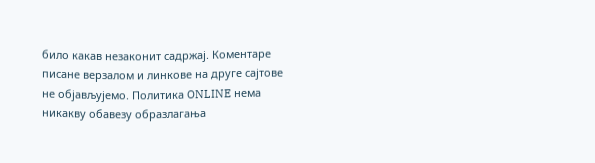било какав незаконит садржај. Коментаре писане верзалом и линкове на друге сајтове не објављујемо. Политика ONLINE нема никакву обавезу образлагања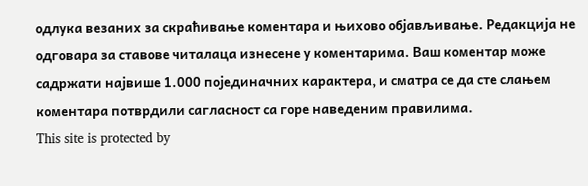одлука везаних за скраћивање коментара и њихово објављивање. Редакција не одговара за ставове читалаца изнесене у коментарима. Ваш коментар може садржати највише 1.000 појединачних карактера, и сматра се да сте слањем коментара потврдили сагласност са горе наведеним правилима.
This site is protected by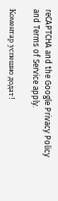reCAPTCHA and the Google Privacy Policy and Terms of Service apply.

Комeнтар успeшно додат!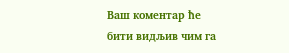Ваш комeнтар ћe бити видљив чим га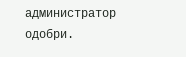администратор одобри.